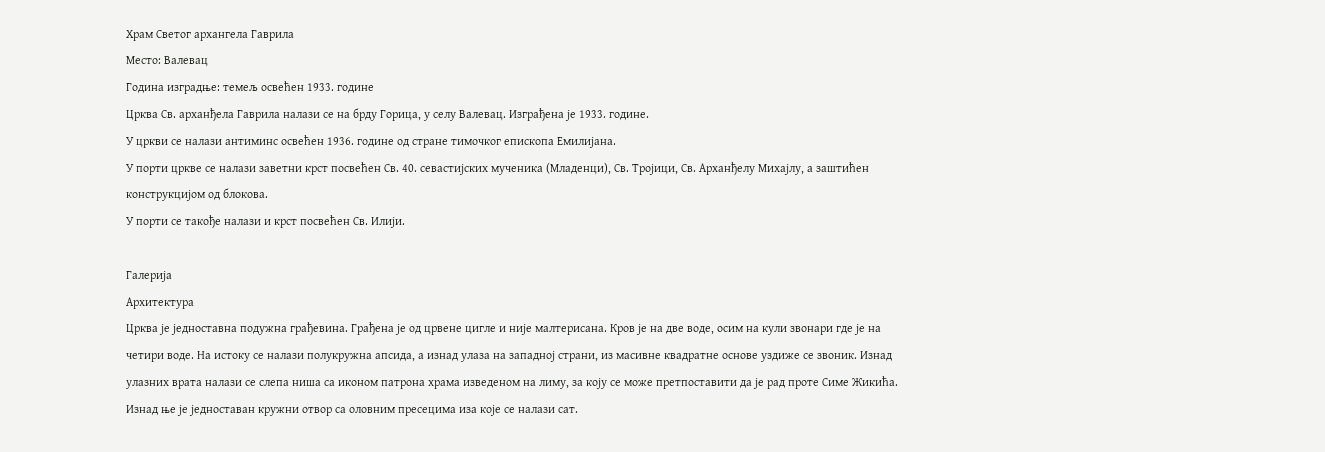Храм Светог архангела Гаврила
Место: Валевац
Година изградње: темељ освећен 1933. године
Црква Св. арханђела Гаврила налази се на брду Горица, у селу Валевац. Изграђена је 1933. године.
У цркви се налази антиминс освећен 1936. године од стране тимочког епископа Емилијана.
У порти цркве се налази заветни крст посвећен Св. 40. севастијских мученика (Младенци), Св. Тројици, Св. Арханђелу Михајлу, а заштићен конструкцијом од блокова.
У порти се такође налази и крст посвећен Св. Илији.

Галерија
Архитектура
Црква је једноставна подужна грађевина. Грађена је од црвене цигле и није малтерисана. Кров је на две воде, осим на кули звонари где је на четири воде. На истоку се налази полукружна апсида, а изнад улаза на западној страни, из масивне квадратне основе уздиже се звоник. Изнад улазних врата налази се слепа ниша са иконом патрона храма изведеном на лиму, за коју се може претпоставити да је рад проте Симе Жикића. Изнад ње је једноставан кружни отвор са оловним пресецима иза које се налази сат.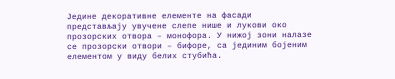Једине декоративне елементе на фасади представљају увучене слепе нише и лукови око прозорских отвора – монофора. У нижој зони налазе се прозорски отвори – бифоре, са јединим бојеним елементом у виду белих стубића.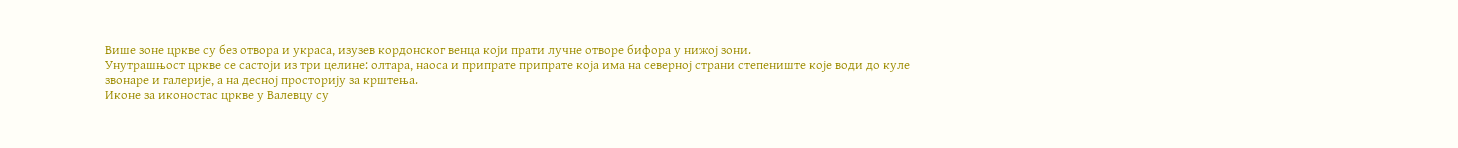Више зоне цркве су без отвора и украса, изузев кордонског венца који прати лучне отворе бифора у нижој зони.
Унутрашњост цркве се састоји из три целине: олтара, наоса и припрате припрате која има на северној страни степениште које води до куле звонаре и галерије, а на десној просторију за крштења.
Иконе за иконостас цркве у Валевцу су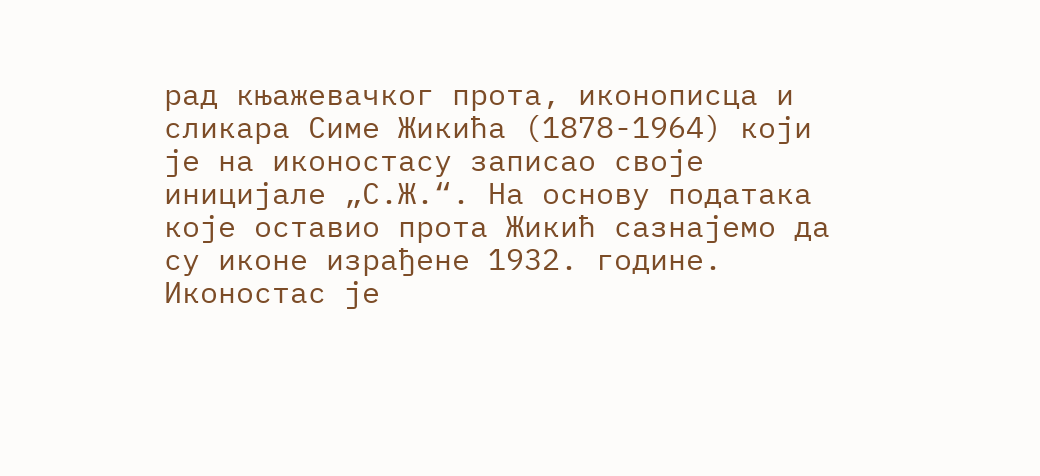рад књажевачког прота, иконописца и сликара Симе Жикића (1878-1964) који је на иконостасу записао своје иницијале „С.Ж.“. На основу података које оставио прота Жикић сазнајемо да су иконе израђене 1932. године. Иконостас је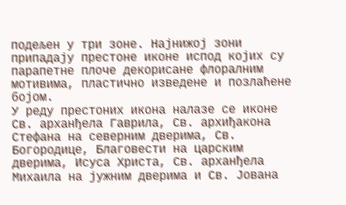подељен у три зоне. Најнижој зони припадају престоне иконе испод којих су парапетне плоче декорисане флоралним мотивима, пластично изведене и позлаћене бојом.
У реду престоних икона налазе се иконе Св. арханђела Гаврила, Св. архиђакона Стефана на северним дверима, Св. Богородице, Благовести на царским дверима, Исуса Христа, Св. арханђела Михаила на јужним дверима и Св. Јована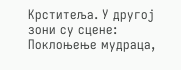Крститеља. У другој зони су сцене: Поклоњење мудраца,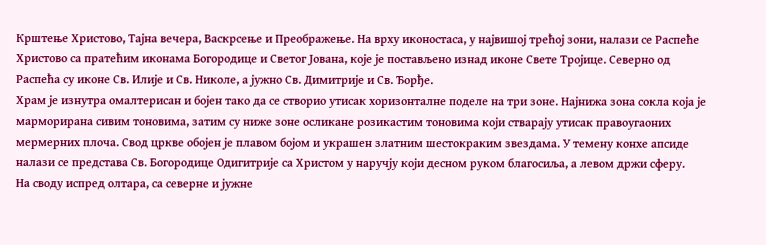Крштење Христово, Тајна вечера, Васкрсење и Преображење. На врху иконостаса, у највишој трећој зони, налази се Распеће Христово са пратећим иконама Богородице и Светог Јована, које је постављено изнад иконе Свете Тројице. Северно од Распећа су иконе Св. Илије и Св. Николе, а јужно Св. Димитрије и Св. Ђорђе.
Храм је изнутра омалтерисан и бојен тако да се створио утисак хоризонталне поделе на три зоне. Најнижа зона сокла која је марморирана сивим тоновима, затим су ниже зоне осликане розикастим тоновима који стварају утисак правоугаоних мермерних плоча. Свод цркве обојен је плавом бојом и украшен златним шестокраким звездама. У темену конхе апсиде налази се представа Св. Богородице Одигитрије са Христом у наручју који десном руком благосиља, а левом држи сферу.
На своду испред олтара, са северне и јужне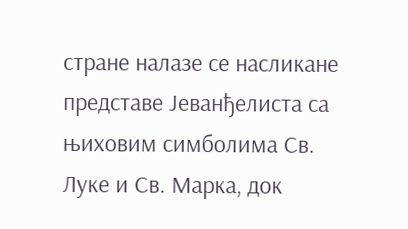стране налазе се насликане представе Јеванђелиста са њиховим симболима Св. Луке и Св. Марка, док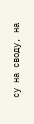су на своду, на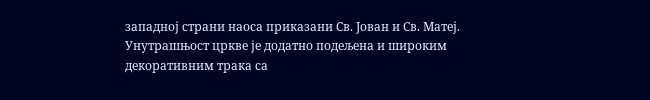западној страни наоса приказани Св. Јован и Св. Матеј.
Унутрашњост цркве је додатно подељена и широким декоративним трака са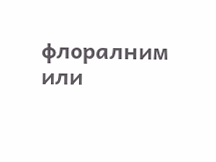флоралним или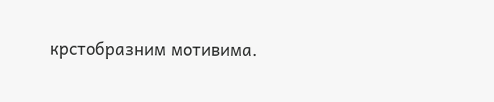крстобразним мотивима.